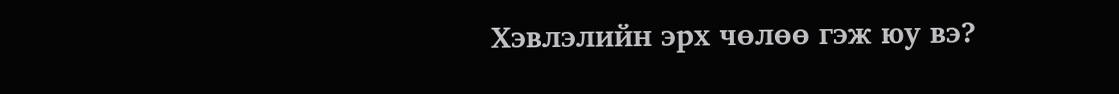Хэвлэлийн эрх чөлөө гэж юу вэ?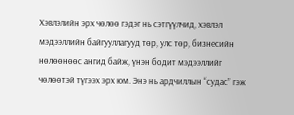Хэвлэлийн эрх чөлөө гэдэг нь сэтгүүлчид, хэвлэл мэдээллийн байгууллагууд төр, улс төр, бизнесийн нөлөөнөөс ангид байж, үнэн бодит мэдээллийг чөлөөтэй түгээх эрх юм. Энэ нь ардчиллын “судас” гэж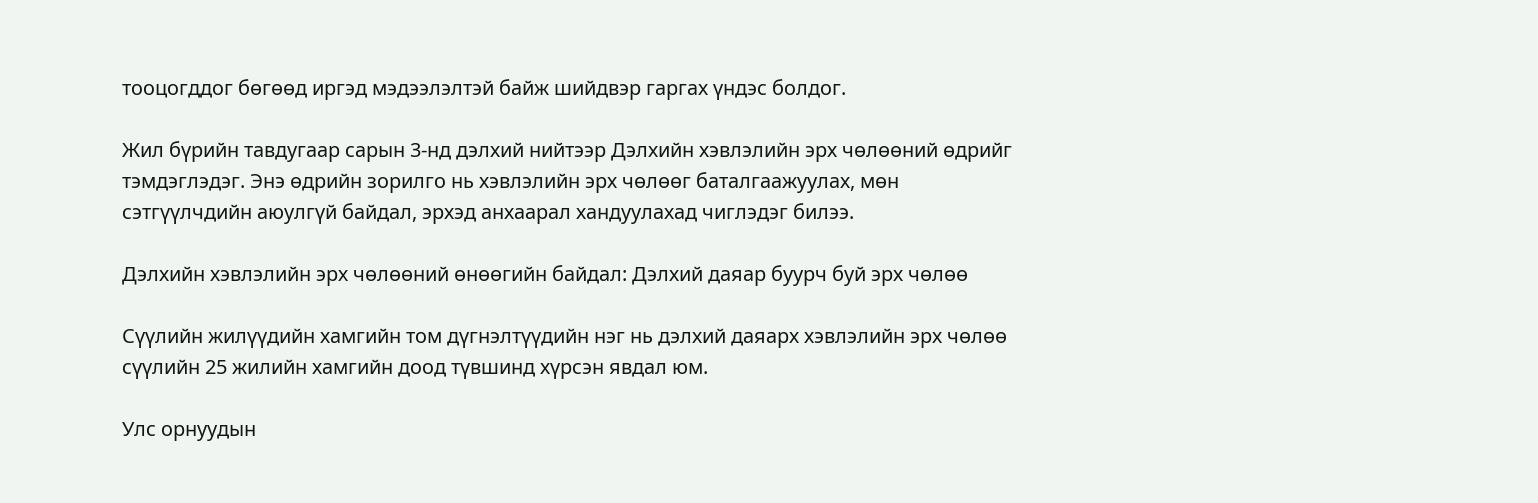тооцогддог бөгөөд иргэд мэдээлэлтэй байж шийдвэр гаргах үндэс болдог.

Жил бүрийн тавдугаар сарын 3-нд дэлхий нийтээр Дэлхийн хэвлэлийн эрх чөлөөний өдрийг тэмдэглэдэг. Энэ өдрийн зорилго нь хэвлэлийн эрх чөлөөг баталгаажуулах, мөн сэтгүүлчдийн аюулгүй байдал, эрхэд анхаарал хандуулахад чиглэдэг билээ.

Дэлхийн хэвлэлийн эрх чөлөөний өнөөгийн байдал: Дэлхий даяар буурч буй эрх чөлөө

Сүүлийн жилүүдийн хамгийн том дүгнэлтүүдийн нэг нь дэлхий даяарх хэвлэлийн эрх чөлөө сүүлийн 25 жилийн хамгийн доод түвшинд хүрсэн явдал юм.

Улс орнуудын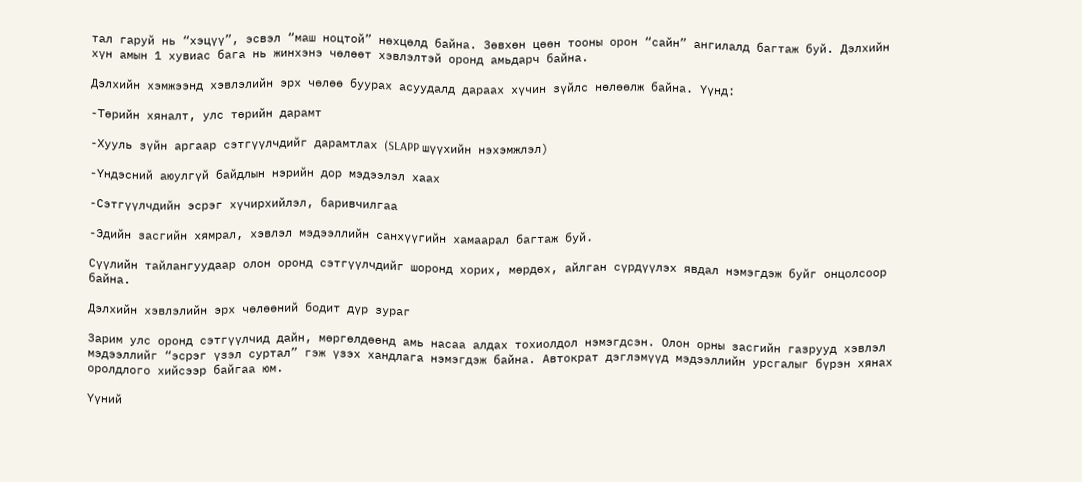тал гаруй нь “хэцүү”, эсвэл “маш ноцтой” нөхцөлд байна. Зөвхөн цөөн тооны орон “сайн” ангилалд багтаж буй. Дэлхийн хүн амын 1 хувиас бага нь жинхэнэ чөлөөт хэвлэлтэй оронд амьдарч байна.

Дэлхийн хэмжээнд хэвлэлийн эрх чөлөө буурах асуудалд дараах хүчин зүйлс нөлөөлж байна. Үүнд:

-Төрийн хяналт, улс төрийн дарамт

-Хууль зүйн аргаар сэтгүүлчдийг дарамтлах (SLAPP шүүхийн нэхэмжлэл)

-Үндэсний аюулгүй байдлын нэрийн дор мэдээлэл хаах

-Сэтгүүлчдийн эсрэг хүчирхийлэл, баривчилгаа

-Эдийн засгийн хямрал, хэвлэл мэдээллийн санхүүгийн хамаарал багтаж буй.

Сүүлийн тайлангуудаар олон оронд сэтгүүлчдийг шоронд хорих, мөрдөх, айлган сүрдүүлэх явдал нэмэгдэж буйг онцолсоор байна.

Дэлхийн хэвлэлийн эрх чөлөөний бодит дүр зураг

Зарим улс оронд сэтгүүлчид дайн, мөргөлдөөнд амь насаа алдах тохиолдол нэмэгдсэн. Олон орны засгийн газрууд хэвлэл мэдээллийг “эсрэг үзэл суртал” гэж үзэх хандлага нэмэгдэж байна. Автократ дэглэмүүд мэдээллийн урсгалыг бүрэн хянах оролдлого хийсээр байгаа юм.

Үүний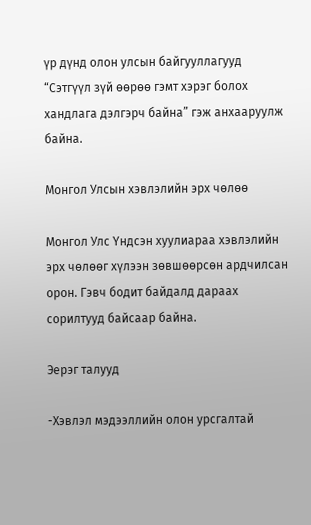үр дүнд олон улсын байгууллагууд “Сэтгүүл зүй өөрөө гэмт хэрэг болох хандлага дэлгэрч байна” гэж анхааруулж байна.

Монгол Улсын хэвлэлийн эрх чөлөө

Монгол Улс Үндсэн хуулиараа хэвлэлийн эрх чөлөөг хүлээн зөвшөөрсөн ардчилсан орон. Гэвч бодит байдалд дараах сорилтууд байсаар байна.

Эерэг талууд

-Хэвлэл мэдээллийн олон урсгалтай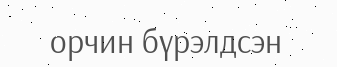орчин бүрэлдсэн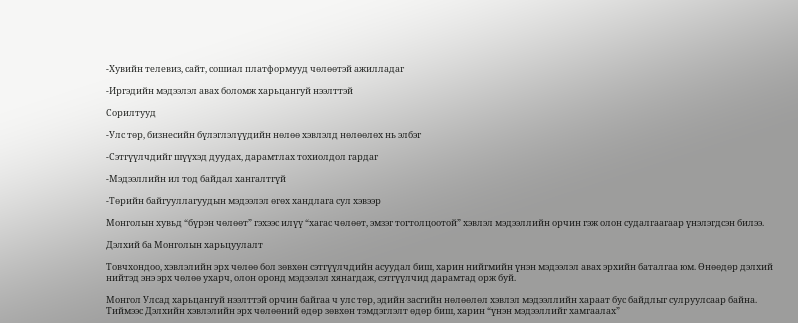-Хувийн телевиз, сайт, сошиал платформууд чөлөөтэй ажилладаг

-Иргэдийн мэдээлэл авах боломж харьцангуй нээлттэй

Сорилтууд

-Улс төр, бизнесийн бүлэглэлүүдийн нөлөө хэвлэлд нөлөөлөх нь элбэг

-Сэтгүүлчдийг шүүхэд дуудах, дарамтлах тохиолдол гардаг

-Мэдээллийн ил тод байдал хангалтгүй

-Төрийн байгууллагуудын мэдээлэл өгөх хандлага сул хэвээр

Монголын хувьд “бүрэн чөлөөт” гэхээс илүү “хагас чөлөөт, эмзэг тогтолцоотой” хэвлэл мэдээллийн орчин гэж олон судалгаагаар үнэлэгдсэн билээ.

Дэлхий ба Монголын харьцуулалт

Товчхондоо, хэвлэлийн эрх чөлөө бол зөвхөн сэтгүүлчдийн асуудал биш, харин нийгмийн үнэн мэдээлэл авах эрхийн баталгаа юм. Өнөөдөр дэлхий нийтэд энэ эрх чөлөө ухарч, олон оронд мэдээлэл хянагдаж, сэтгүүлчид дарамтад орж буй.

Монгол Улсад харьцангуй нээлттэй орчин байгаа ч улс төр, эдийн засгийн нөлөөлөл хэвлэл мэдээллийн хараат бус байдлыг сулруулсаар байна. Тиймээс Дэлхийн хэвлэлийн эрх чөлөөний өдөр зөвхөн тэмдэглэлт өдөр биш, харин “үнэн мэдээллийг хамгаалах”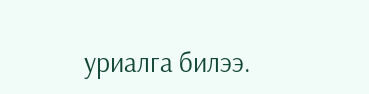уриалга билээ.